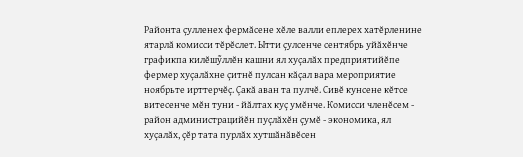Районта çулленех фермăсене хĕле валли еплерех хатĕрленине ятарлă комисси тĕрĕслет. Ытти çулсенче сентябрь уйăхĕнче графикпа килĕшỹллĕн кашни ял хуçалăх предприятийĕпе фермер хуçалăхне çитнĕ пулсан кăçал вара мероприятие ноябрьте ирттерчĕç. Çакă аван та пулчĕ. Сивĕ кунсене кĕтсе витесенче мĕн туни - йăлтах куç умĕнче. Комисси членĕсем - район администрацийĕн пуçлăхĕн çумĕ - экономика, ял хуçалăх, çĕр тата пурлăх хутшăнăвĕсен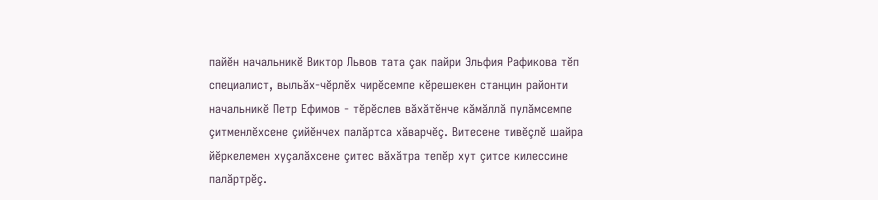пайĕн начальникĕ Виктор Львов тата çак пайри Эльфия Рафикова тĕп специалист, выльăх-чĕрлĕх чирĕсемпе кĕрешекен станцин районти начальникĕ Петр Ефимов - тĕрĕслев вăхăтĕнче кăмăллă пулăмсемпе çитменлĕхсене çийĕнчех палăртса хăварчĕç. Витесене тивĕçлĕ шайра йĕркелемен хуçалăхсене çитес вăхăтра тепĕр хут çитсе килессине палăртрĕç.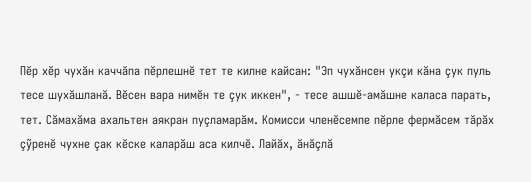Пĕр хĕр чухăн каччăпа пĕрлешнĕ тет те килне кайсан: "Эп чухăнсен укçи кăна çук пуль тесе шухăшланă. Вĕсен вара нимĕн те çук иккен", - тесе ашшĕ-амăшне каласа парать, тет. Сăмахăма ахальтен аякран пуçламарăм. Комисси членĕсемпе пĕрле фермăсем тăрăх çỹренĕ чухне çак кĕске каларăш аса килчĕ. Лайăх, ăнăçлă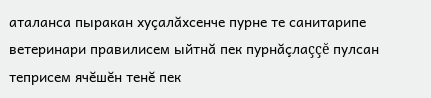аталанса пыракан хуçалăхсенче пурне те санитарипе ветеринари правилисем ыйтнă пек пурнăçлаççĕ пулсан теприсем ячĕшĕн тенĕ пек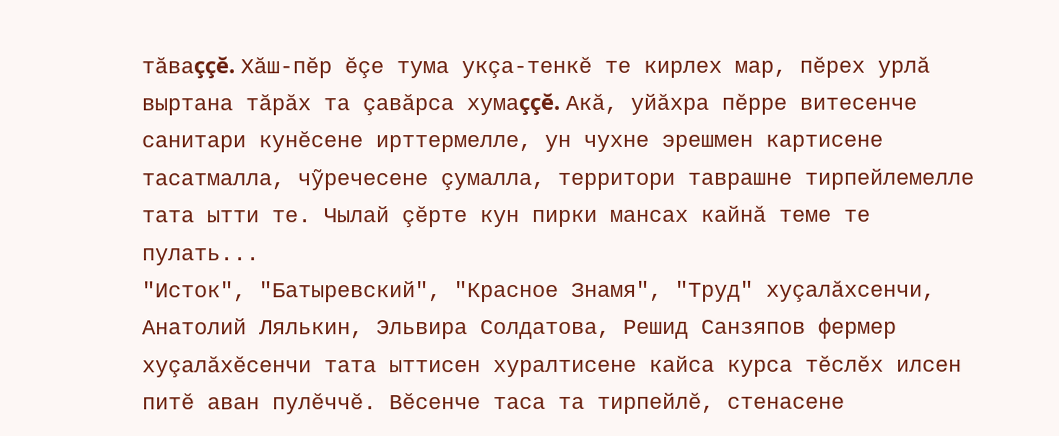тăваççĕ. Хăш-пĕр ĕçе тума укçа-тенкĕ те кирлех мар, пĕрех урлă выртана тăрăх та çавăрса хумаççĕ. Акă, уйăхра пĕрре витесенче санитари кунĕсене ирттермелле, ун чухне эрешмен картисене тасатмалла, чỹречесене çумалла, территори таврашне тирпейлемелле тата ытти те. Чылай çĕрте кун пирки мансах кайнă теме те пулать...
"Исток", "Батыревский", "Красное Знамя", "Труд" хуçалăхсенчи, Анатолий Лялькин, Эльвира Солдатова, Решид Санзяпов фермер хуçалăхĕсенчи тата ыттисен хуралтисене кайса курса тĕслĕх илсен питĕ аван пулĕччĕ. Вĕсенче таса та тирпейлĕ, стенасене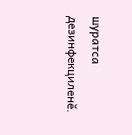шуратса дезинфекциленĕ.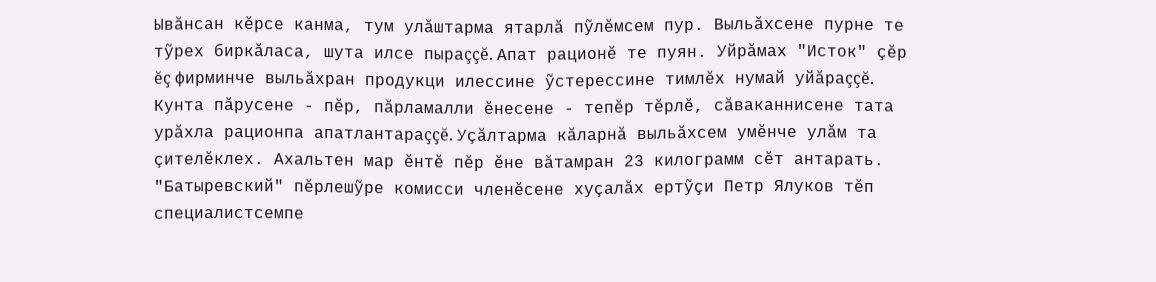Ывăнсан кĕрсе канма, тум улăштарма ятарлă пỹлĕмсем пур. Выльăхсене пурне те тỹрех биркăласа, шута илсе пыраççĕ. Апат рационĕ те пуян. Уйрăмах "Исток" çĕр ĕç фирминче выльăхран продукци илессине ỹстерессине тимлĕх нумай уйăраççĕ. Кунта пăрусене - пĕр, пăрламалли ĕнесене - тепĕр тĕрлĕ, сăваканнисене тата урăхла рационпа апатлантараççĕ. Уçăлтарма кăларнă выльăхсем умĕнче улăм та çителĕклех. Ахальтен мар ĕнтĕ пĕр ĕне вăтамран 23 килограмм сĕт антарать.
"Батыревский" пĕрлешỹре комисси членĕсене хуçалăх ертỹçи Петр Ялуков тĕп специалистсемпе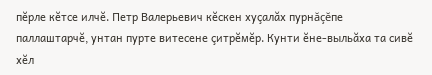пĕрле кĕтсе илчĕ. Петр Валерьевич кĕскен хуçалăх пурнăçĕпе паллаштарчĕ, унтан пурте витесене çитрĕмĕр. Кунти ĕне-выльăха та сивĕ хĕл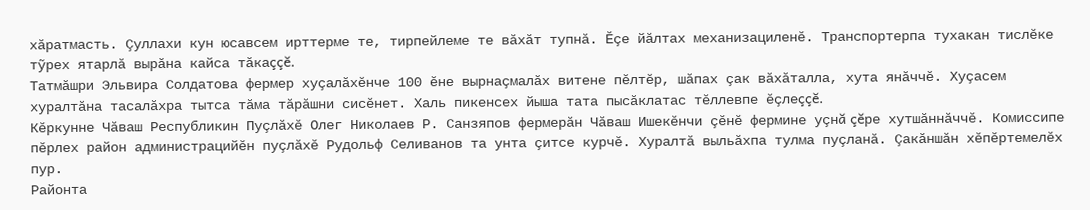хăратмасть. Çуллахи кун юсавсем ирттерме те, тирпейлеме те вăхăт тупнă. Ĕçе йăлтах механизациленĕ. Транспортерпа тухакан тислĕке тỹрех ятарлă вырăна кайса тăкаççĕ.
Татмăшри Эльвира Солдатова фермер хуçалăхĕнче 100 ĕне вырнаçмалăх витене пĕлтĕр, шăпах çак вăхăталла, хута янăччĕ. Хуçасем хуралтăна тасалăхра тытса тăма тăрăшни сисĕнет. Халь пикенсех йыша тата пысăклатас тĕллевпе ĕçлеççĕ.
Кĕркунне Чăваш Республикин Пуçлăхĕ Олег Николаев Р. Санзяпов фермерăн Чăваш Ишекĕнчи çĕнĕ фермине уçнă çĕре хутшăннăччĕ. Комиссипе пĕрлех район администрацийĕн пуçлăхĕ Рудольф Селиванов та унта çитсе курчĕ. Хуралтă выльăхпа тулма пуçланă. Çакăншăн хĕпĕртемелĕх пур.
Районта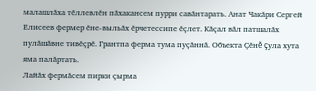малашлăха тĕллевлĕн пăхакансем пурри савăнтарать. Анат Чакăри Сергей Елисеев фермер ĕне-выльăх ĕрчетессипе ĕçлет. Кăçал вăл патшалăх пулăшăвне тивĕçрĕ. Грантпа ферма тума пуçăннă. Объекта Çĕнĕ çула хута яма палăртать.
Лайăх фермăсем пирки çырма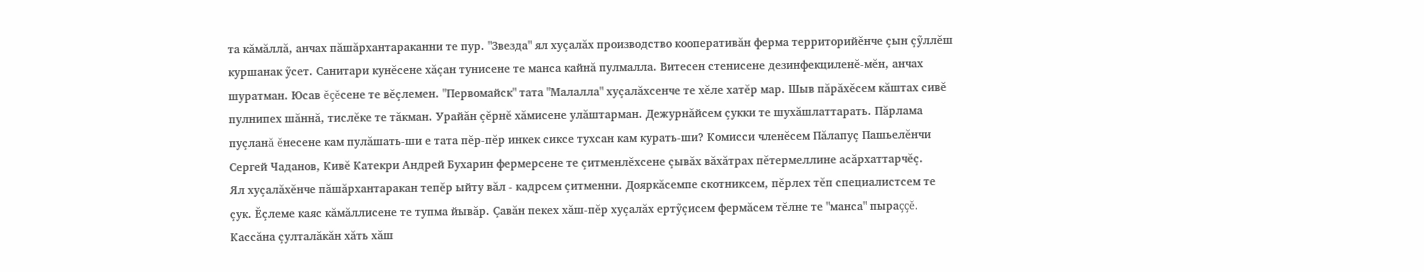та кăмăллă, анчах пăшăрхантараканни те пур. "Звезда" ял хуçалăх производство кооперативăн ферма территорийĕнче çын çỹллĕш куршанак ỹсет. Санитари кунĕсене хăçан тунисене те манса кайнă пулмалла. Витесен стенисене дезинфекциленĕ-мĕн, анчах шуратман. Юсав ĕçĕсене те вĕçлемен. "Первомайск" тата "Малалла" хуçалăхсенче те хĕле хатĕр мар. Шыв пăрăхĕсем кăштах сивĕ пулнипех шăннă, тислĕке те тăкман. Урайăн çĕрнĕ хăмисене улăштарман. Дежурнăйсем çукки те шухăшлаттарать. Пăрлама пуçланă ĕнесене кам пулăшать-ши е тата пĕр-пĕр инкек сиксе тухсан кам курать-ши? Комисси членĕсем Пăлапуç Пашьелĕнчи Сергей Чаданов, Кивĕ Катекри Андрей Бухарин фермерсене те çитменлĕхсене çывăх вăхăтрах пĕтермеллине асăрхаттарчĕç.
Ял хуçалăхĕнче пăшăрхантаракан тепĕр ыйту вăл - кадрсем çитменни. Дояркăсемпе скотниксем, пĕрлех тĕп специалистсем те çук. Ĕçлеме каяс кăмăллисене те тупма йывăр. Çавăн пекех хăш-пĕр хуçалăх ертỹçисем фермăсем тĕлне те "манса" пыраççĕ. Кассăна çулталăкăн хăть хăш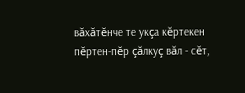вăхăтĕнче те укçа кĕртекен пĕртен-пĕр çăлкуç вăл - сĕт,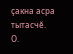çакна асра тытасчĕ.
О.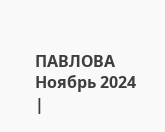ПАВЛОВА
Ноябрь 2024 |